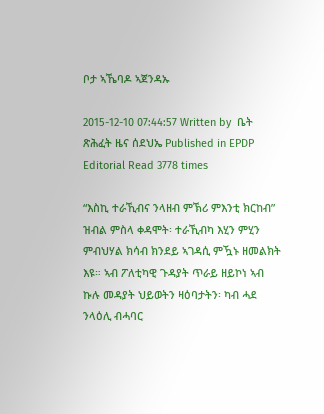ቦታ ኣኼባዶ ኣጀንዳኡ

2015-12-10 07:44:57 Written by  ቤት ጽሕፈት ዜና ሰደህኤ Published in EPDP Editorial Read 3778 times

“እስኪ ተራኺብና ንላዘብ ምኽሪ ምእንቲ ክርከብ” ዝብል ምስላ ቀዳሞት፡ ተራኺብካ እሂን ምሂን ምብህሃል ክሳብ ክንደይ ኣገዳሲ ምዃኑ ዘመልክት እዩ። ኣብ ፖለቲካዊ ጉዳያት ጥራይ ዘይኮነ ኣብ ኩሉ መዳያት ህይወትን ዛዕባታትን፡ ካብ ሓደ ንላዕሊ ብሓባር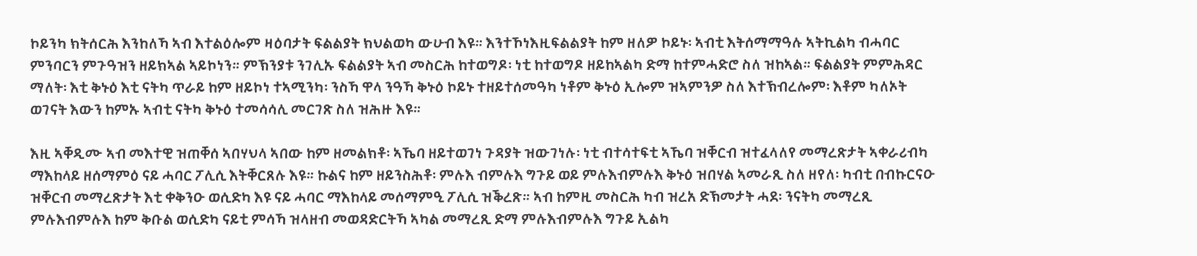ኮይንካ ክትሰርሕ እንከለኻ ኣብ እተልዕሎም ዛዕባታት ፍልልያት ክህልወካ ውሁብ እዩ። እንተኾነእዚፍልልያት ከም ዘለዎ ኮይኑ፡ ኣብቲ እትሰማማዓሉ ኣትኪልካ ብሓባር ምንባርን ምጉዓዝን ዘይክኣል ኣይኮነን። ምኽንያቱ ንገሊኡ ፍልልያት ኣብ መስርሕ ከተወግዶ፡ ነቲ ከተወግዶ ዘይከኣልካ ድማ ከተምሓድሮ ስለ ዝከኣል። ፍልልያት ምምሕዳር ማለት፡ እቲ ቅኑዕ እቲ ናትካ ጥራይ ከም ዘይኮነ ተኣሚንካ፡ ንስኻ ዋላ ንዓኻ ቅኑዕ ኮይኑ ተዘይተሰመዓካ ነቶም ቅኑዕ ኢሎም ዝኣምንዎ ስለ እተኽብረሎም፡ እቶም ካለኦት ወገናት እውን ከምኡ ኣብቲ ናትካ ቅኑዕ ተመሳሳሊ መርገጽ ስለ ዝሕዙ እዩ።

እዚ ኣቐዲሙ ኣብ መእተዊ ዝጠቐሰ ኣበሃህላ ኣበው ከም ዘመልክቶ፡ ኣኼባ ዘይተወገነ ጉዳያት ዝውገነሉ፡ ነቲ ብተሳተፍቲ ኣኼባ ዝቐርብ ዝተፈላለየ መማረጽታት ኣቀራሪብካ ማእከላይ ዘሰማምዕ ናይ ሓባር ፖሊሲ እትቐርጸሉ እዩ። ኩልና ከም ዘይንስሕቶ፡ ምሉእ ብምሉእ ግጉይ ወይ ምሉእብምሉእ ቅኑዕ ዝበሃል ኣመራጺ ስለ ዘየለ፡ ካብቲ በብኩርናዑ ዝቐርብ መማረጽታት እቲ ቀቅንዑ ወሲድካ እዩ ናይ ሓባር ማእከላይ መሰማምዒ ፖሊሲ ዝቕረጽ። ኣብ ከምዚ መስርሕ ካብ ዝረአ ድኽመታት ሓደ፡ ንናትካ መማረጺ ምሉእብምሉእ ከም ቅቡል ወሲድካ ናይቲ ምሳኻ ዝላዘብ መወዳድርትኻ ኣካል መማረጺ ድማ ምሉእብምሉእ ግጉይ ኢልካ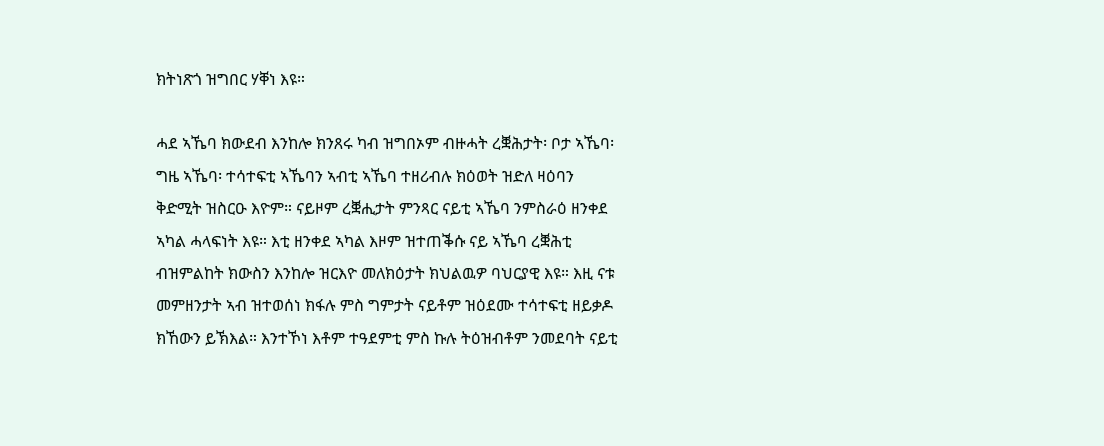ክትነጽጎ ዝግበር ሃቐነ እዩ።

ሓደ ኣኼባ ክውደብ እንከሎ ክንጸሩ ካብ ዝግበኦም ብዙሓት ረቛሕታት፡ ቦታ ኣኼባ፡ ግዜ ኣኼባ፡ ተሳተፍቲ ኣኼባን ኣብቲ ኣኼባ ተዘሪብሉ ክዕወት ዝድለ ዛዕባን ቅድሚት ዝስርዑ እዮም። ናይዞም ረቛሒታት ምንጻር ናይቲ ኣኼባ ንምስራዕ ዘንቀደ ኣካል ሓላፍነት እዩ። እቲ ዘንቀደ ኣካል እዞም ዝተጠቕሱ ናይ ኣኼባ ረቛሕቲ ብዝምልከት ክውስን እንከሎ ዝርእዮ መለክዕታት ክህልዉዎ ባህርያዊ እዩ። እዚ ናቱ መምዘንታት ኣብ ዝተወሰነ ክፋሉ ምስ ግምታት ናይቶም ዝዕደሙ ተሳተፍቲ ዘይቃዶ ክኸውን ይኽእል። እንተኾነ እቶም ተዓደምቲ ምስ ኩሉ ትዕዝብቶም ንመደባት ናይቲ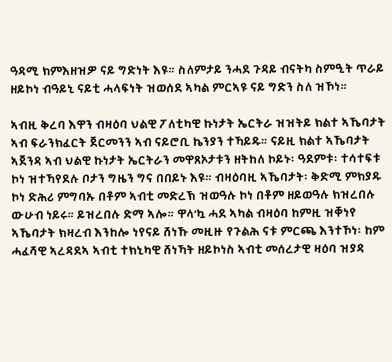ዓዳሚ ክምእዘዝዎ ናይ ግድነት እዩ። ስለምታይ ንሓደ ጉዳይ ብናትካ ስምዒት ጥራይ ዘይኮነ ብዓይኒ ናይቲ ሓላፍነት ዝወሰደ ኣካል ምርኣዩ ናይ ግድን ስለ ዝኾነ።

ኣብዚ ቅረባ እዋን ብዛዕባ ህልዊ ፖለቲካዊ ኩነታት ኤርትራ ዝዝትይ ክልተ ኣኼባታት ኣብ ፍራንክፈርት ጀርመንን ኣብ ናይሮቢ ኬንያን ተኻይዱ። ናይዚ ክልተ ኣኼባታት ኣጀንዳ ኣብ ህልዊ ኩነታት ኤርትራን መዋጸኦታቱን ዘትከለ ኮይኑ፡ ዓደምቱ፡ ተሳተፍቱ ኮነ ዝተኻየደሉ ቦታን ግዜን ግና በበይኑ እዩ። ብዛዕባዚ ኣኼባታት፡ ቅድሚ ምክያዱ ኮነ ድሕሪ ምግባኡ በቶም ኣብቲ መድረኽ ዝወዓሉ ኮነ በቶም ዘይወዓሉ ክዝረበሉ ውሁብ ነይሩ። ይዝረበሉ ድማ ኣሎ። ዋላ’ኳ ሓደ ኣካል ብዛዕባ ከምዚ ዝቐነየ ኣኼባታት ክዛረብ እንከሎ ነየናይ ሸነኹ መዚዙ የጉልሕ ናቱ ምርጫ እንተኾነ፡ ከም ሓፈሻዊ ኣረዳደኣ ኣብቲ ተክኒካዊ ሸነኻት ዘይኮነስ ኣብቲ መሰረታዊ ዛዕባ ዝያዳ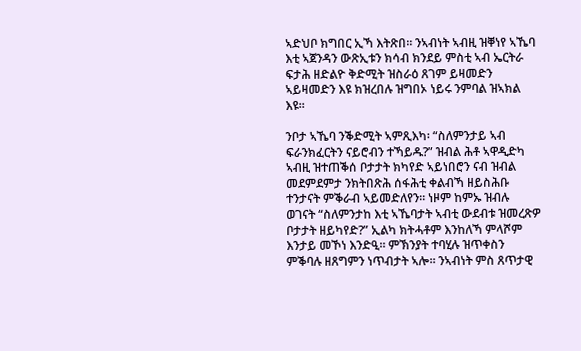ኣድህቦ ክግበር ኢኻ እትጽበ። ንኣብነት ኣብዚ ዝቐነየ ኣኼባ እቲ ኣጀንዳን ውጽኢቱን ክሳብ ክንደይ ምስቲ ኣብ ኤርትራ ፍታሕ ዘድልዮ ቅድሚት ዝስራዕ ጸገም ይዛመድን ኣይዛመድን እዩ ክዝረበሉ ዝግበኦ ነይሩ ንምባል ዝኣክል እዩ።

ንቦታ ኣኼባ ንቕድሚት ኣምጺእካ፡ “ስለምንታይ ኣብ ፍራንክፈርትን ናይሮብን ተኻይዱ?” ዝብል ሕቶ ኣዋዲድካ ኣብዚ ዝተጠቕሰ ቦታታት ክካየድ ኣይነበሮን ናብ ዝብል መደምደምታ ንክትበጽሕ ሰፋሕቲ ቀልብኻ ዘይስሕቡ ተንታናት ምቕራብ ኣይመድለየን። ነዞም ከምኡ ዝብሉ ወገናት “ስለምንታከ እቲ ኣኼባታት ኣብቲ ውደብቱ ዝመረጽዎ ቦታታት ዘይካየድ?” ኢልካ ክትሓቶም እንከለኻ ምላሾም እንታይ መኾነ እንድዒ። ምኽንያት ተባሂሉ ዝጥቀስን ምቕባሉ ዘጸግምን ነጥብታት ኣሎ። ንኣብነት ምስ ጸጥታዊ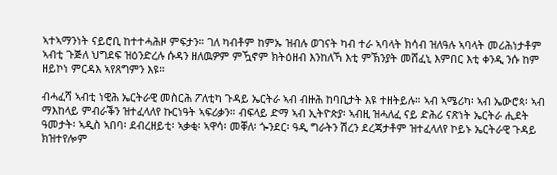ኣተኣማንነት ናይሮቢ ከተተሓሕዞ ምፍታን። ገለ ካብቶም ከምኡ ዝብሉ ወገናት ካብ ተራ ኣባላት ክሳብ ዝለዓሉ ኣባላት መሪሕነታቶም ኣብቲ ጉጅለ ህግደፍ ዝዕንድረሉ ሱዳን ዘለዉዎም ምዃኖም ክትዕዘብ እንከለኻ እቲ ምኽንያት መሸፈኒ እምበር እቲ ቀንዲ ንሱ ከም ዘይኮነ ምርዳእ ኣየጸግምን እዩ።

ብሓፈሻ ኣብቲ ነዊሕ ኤርትራዊ መስርሕ ፖለቲካ ጉዳይ ኤርትራ ኣብ ብዙሕ ከባቢታት እዩ ተዘትይሉ። ኣብ ኣሜሪካ፡ ኣብ ኤውሮጳ፡ ኣብ ማእከላይ ምብራቕን ዝተፈላለየ ኩርነዓት ኣፍሪቃን። ብፍላይ ድማ ኣብ ኢትዮጵያ፡ ኣብዚ ዝሓለፈ ናይ ድሕሪ ናጽነት ኤርትራ ሒደት ዓመታት፡ ኣዲስ ኣበባ፡ ደብረዘይቲ፡ ኣቃቂ፡ ኣዋሳ፡ መቐለ፡ ጐንደር፡ ዓዲ ግራትን ሽረን ደረጃታቶም ዝተፈላለየ ኮይኑ ኤርትራዊ ጉዳይ ክዝተየሎም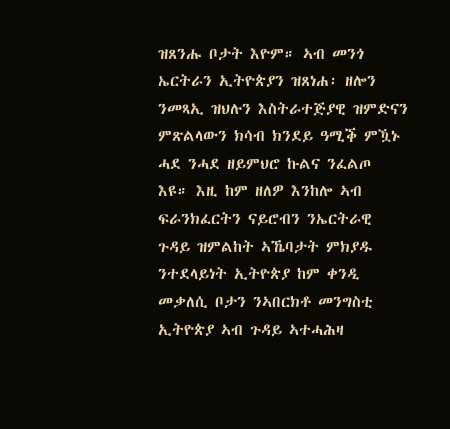ዝጸንሑ ቦታት እዮም። ኣብ መንጎ ኤርትራን ኢትዮጵያን ዝጸነሐ፡ ዘሎን ንመጻኢ ዝህሉን እስትራተጅያዊ ዝምድናን ምጽልላውን ክሳብ ክንደይ ዓሚቕ ምዃኑ ሓደ ንሓደ ዘይምህሮ ኩልና ንፈልጦ እዩ። እዚ ከም ዘለዎ እንከሎ ኣብ ፍራንክፈርትን ናይሮብን ንኤርትራዊ ጉዳይ ዝምልከት ኣኼባታት ምክያዱ ንተደላይነት ኢትዮጵያ ከም ቀንዲ መቃለሲ ቦታን ንኣበርክቶ መንግስቲ ኢትዮጵያ ኣብ ጉዳይ ኣተሓሕዛ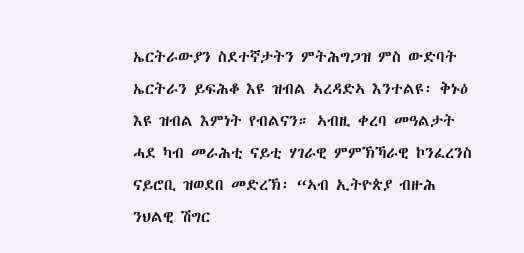ኤርትራውያን ስደተኛታትን ምትሕግጋዝ ምስ ውድባት ኤርትራን ይፍሕቆ እዩ ዝብል ኣረዳድኣ እንተልዩ፡ ቅኑዕ እዩ ዝብል እምነት የብልናን። ኣብዚ ቀረባ መዓልታት ሓደ ካብ መራሕቲ ናይቲ ሃገራዊ ምምኽኻራዊ ኮንፈረንስ ናይሮቢ ዝወደበ መድረኽ፡ “ኣብ ኢትዮጵያ ብዙሕ ንህልዊ ሽግር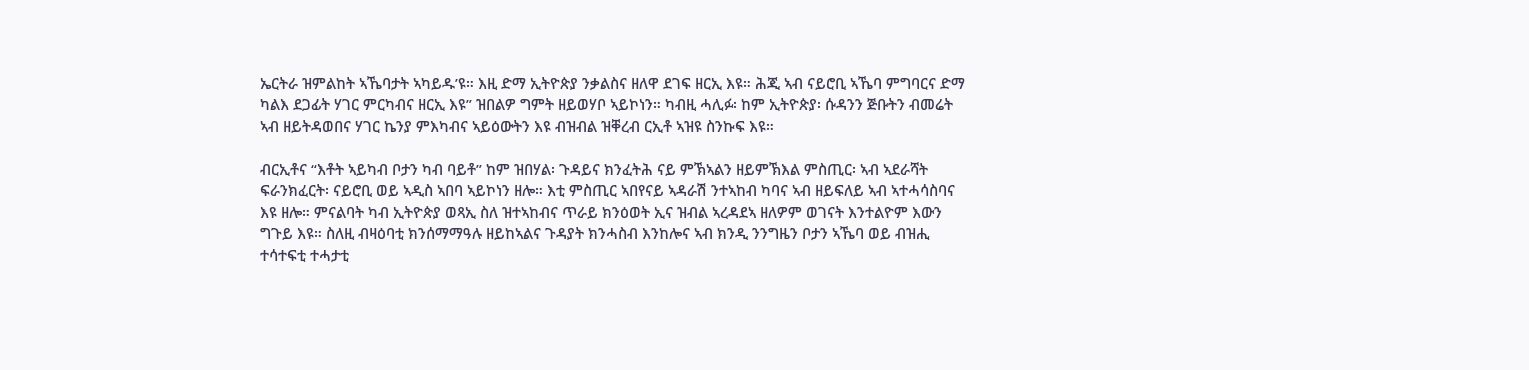ኤርትራ ዝምልከት ኣኼባታት ኣካይዱ’ዩ። እዚ ድማ ኢትዮጵያ ንቃልስና ዘለዋ ደገፍ ዘርኢ እዩ። ሕጂ ኣብ ናይሮቢ ኣኼባ ምግባርና ድማ ካልእ ደጋፊት ሃገር ምርካብና ዘርኢ እዩ” ዝበልዎ ግምት ዘይወሃቦ ኣይኮነን። ካብዚ ሓሊፉ፡ ከም ኢትዮጵያ፡ ሱዳንን ጅቡትን ብመሬት ኣብ ዘይትዳወበና ሃገር ኬንያ ምእካብና ኣይዕውትን እዩ ብዝብል ዝቐረብ ርኢቶ ኣዝዩ ስንኩፍ እዩ።

ብርኢቶና “እቶት ኣይካብ ቦታን ካብ ባይቶ” ከም ዝበሃል፡ ጉዳይና ክንፈትሕ ናይ ምኽኣልን ዘይምኽእል ምስጢር፡ ኣብ ኣደራሻት ፍራንክፈርት፡ ናይሮቢ ወይ ኣዲስ ኣበባ ኣይኮነን ዘሎ። እቲ ምስጢር ኣበየናይ ኣዳራሽ ንተኣከብ ካባና ኣብ ዘይፍለይ ኣብ ኣተሓሳስባና እዩ ዘሎ። ምናልባት ካብ ኢትዮጵያ ወጻኢ ስለ ዝተኣከብና ጥራይ ክንዕወት ኢና ዝብል ኣረዳደኣ ዘለዎም ወገናት እንተልዮም እውን ግጉይ እዩ። ስለዚ ብዛዕባቲ ክንሰማማዓሉ ዘይከኣልና ጉዳያት ክንሓስብ እንከሎና ኣብ ክንዲ ንንግዜን ቦታን ኣኼባ ወይ ብዝሒ ተሳተፍቲ ተሓታቲ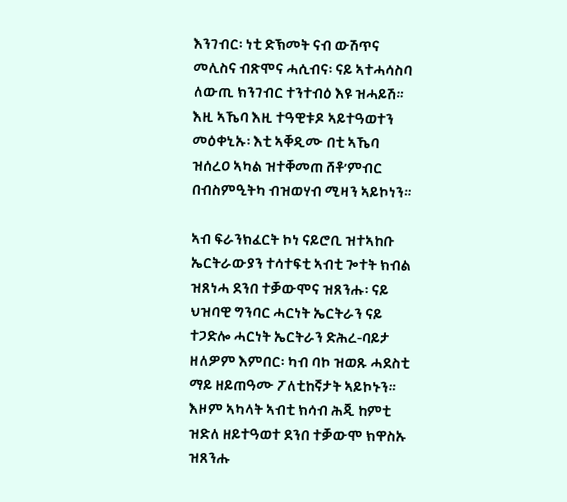እንገብር፡ ነቲ ድኽመት ናብ ውሽጥና መሊስና ብጽሞና ሓሲብና፡ ናይ ኣተሓሳስባ ለውጢ ክንገብር ተንተብዕ እዩ ዝሓይሽ። እዚ ኣኼባ እዚ ተዓዊቱዶ ኣይተዓወተን መዕቀኒኡ፡ እቲ ኣቐዲሙ በቲ ኣኼባ ዝሰረዐ ኣካል ዝተቐመጠ ሸቶ’ምብር በብስምዒትካ ብዝወሃብ ሚዛን ኣይኮነን።

ኣብ ፍራንክፈርት ኮነ ናይሮቢ ዝተኣከቡ ኤርትራውያን ተሳተፍቲ ኣብቲ ጐተት ክብል ዝጸነሓ ደንበ ተቓውሞና ዝጸንሑ፡ ናይ ህዝባዊ ግንባር ሓርነት ኤርትራን ናይ ተጋድሎ ሓርነት ኤርትራን ድሕረ-ባይታ ዘለዎም እምበር፡ ካብ ባኮ ዝወጹ ሓደስቲ ማይ ዘይጠዓሙ ፖለቲከኛታት ኣይኮኑን። እዞም ኣካላት ኣብቲ ክሳብ ሕጂ ከምቲ ዝድለ ዘይተዓወተ ደንበ ተቓውሞ ክዋስኡ ዝጸንሑ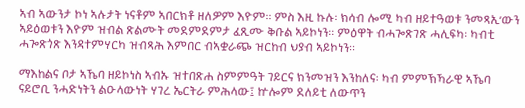ኣብ ኣውንታ ኮነ ኣሉታት ነናቶም ኣበርክቶ ዘለዎም እዮም። ምስ እዚ ኩሉ፡ ክሳብ ሎሚ ካብ ዘይተዓወቱ ንመጻኢ’ውን ኣይዕወቱን እዮም ዝብል ጽልሙት መደምደምታ ፈጺሙ ቅቡል ኣይኮነን። ምዕዋት ብሓጐጽገጽ ሓሊፍካ፡ ካብቲ ሓጐጽጎጽ እንዳተምሃርካ ዝብጻሕ እምበር ብኣቋራጭ ዝርከብ ህያብ ኣይኮነን።

ማእከልና ቦታ ኣኼባ ዘይኮነስ ኣብኡ ዝተበጽሐ ስምምዓት ገይርና ክንመዝን እንከለና፡ ካብ ምምኽኻራዊ ኣኼባ ናይሮቢ ንሓድነትን ልዑላውነት ሃገረ ኤርትራ ምሕላው፤ ኵሎም ደለይቲ ለውጥን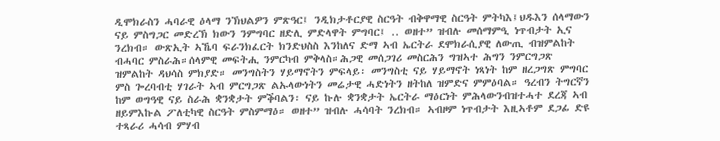ዲሞክራስን ሓባራዊ ዕላማ ንኽህልዎን ምጽዓር፤ ንዲክታቶርያዊ ስርዓት ብቅዋማዊ ስርዓት ምትካእ፤ህዱእን ሰላማውን ናይ ምስግጋር መድረኽ ክውን ንምግባር ዘድሊ ምድላዋት ምግባር፤ .. ወዘተ” ዝብሉ መሰማምዒ ነጥብታት ኢና ንረክብ። ውጽኢት ኣኼባ ፍራንክፈርት ክንድህስስ እንከለና ድማ ኣብ ኤርትራ ደሞክራሲያዊ ለውጢ ብዝምልከት ብሓባር ምስራሕ።ሰላምዊ መፍትሒ ንምርካብ ምቅላስ።ሕጋዊ መሰጋገሪ መስርሕን ግዝኣተ ሕግን ንምርግጋጽ ዝምልከት ዳህሳስ ምክያድ። መንግስትን ሃይማኖትን ምፍላይ፡ መንግስቲ ናይ ሃይማኖት ነጻነት ከም ዘረጋግጽ ምግባር ምስ ጐረባብቲ ሃገራት ኣብ ምርግጋጽ ልኡላውነትን መሬታዊ ሓድነትን ዘትከለ ዝምድና ምምዕባል። ዓረብን ትግርኛን ከም ወግዓዊ ናይ ስራሕ ቋንቋታት ምቕባልን፡ ናይ ኩሉ ቋንቋታት ኤርትራ ማዕርነት ምሕላውንብዝተሓተ ደረጃ ኣብ ዘይምእኩል ፖለቲካዊ ስርዓት ምስምማዕ። ወዘተ” ዝብሉ ሓሳባት ንረክብ። ኣብዞም ነጥብታት እዚኣቶም ደጋፊ ድዩ ተጻራሪ ሓሳብ ምሃብ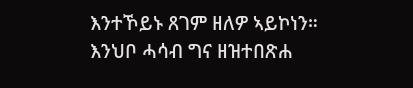እንተኾይኑ ጸገም ዘለዎ ኣይኮነን። እንህቦ ሓሳብ ግና ዘዝተበጽሐ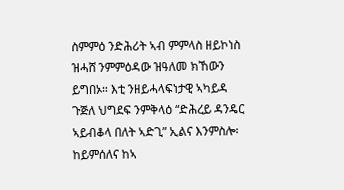ስምምዕ ንድሕሪት ኣብ ምምላስ ዘይኮነስ ዝሓሸ ንምምዕዳው ዝዓለመ ክኸውን ይግበኦ። እቲ ንዘይሓላፍነታዊ ኣካይዳ ጉጅለ ህግደፍ ንምቅላዕ “ድሕረይ ዳንዴር ኣይብቆላ በለት ኣድጊ” ኢልና እንምስሎ፡ ከይምሰለና ከኣ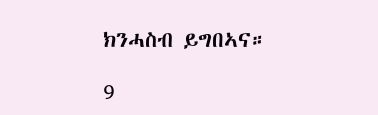ክንሓስብ ይግበኣና።

9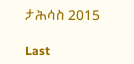ታሕሳስ 2015

Last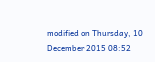modified on Thursday, 10 December 2015 08:52